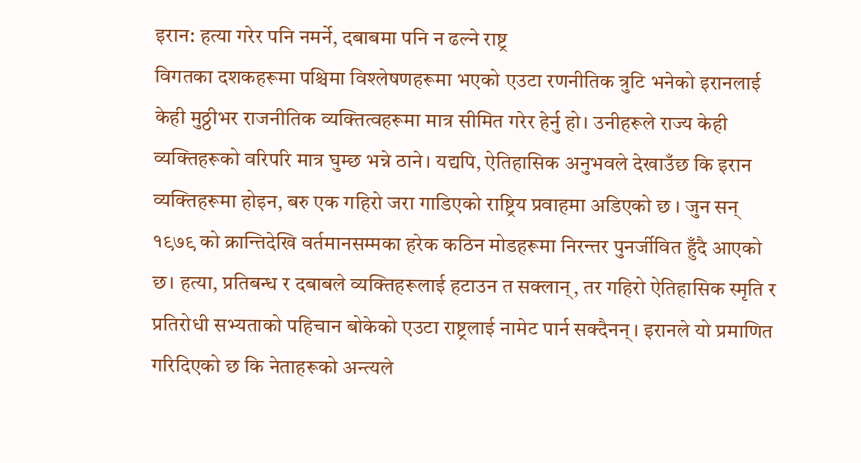इरान: हत्या गरेर पनि नमर्ने, दबाबमा पनि न ढल्ने राष्ट्र
विगतका दशकहरूमा पश्चिमा विश्लेषणहरूमा भएको एउटा रणनीतिक त्रुटि भनेको इरानलाई केही मुठ्ठीभर राजनीतिक व्यक्तित्वहरूमा मात्र सीमित गरेर हेर्नु हो। उनीहरूले राज्य केही व्यक्तिहरूको वरिपरि मात्र घुम्छ भन्ने ठाने। यद्यपि, ऐतिहासिक अनुभवले देखाउँछ कि इरान व्यक्तिहरूमा होइन, बरु एक गहिरो जरा गाडिएको राष्ट्रिय प्रवाहमा अडिएको छ । जुन सन् १९७९ को क्रान्तिदेखि वर्तमानसम्मका हरेक कठिन मोडहरूमा निरन्तर पुनर्जीवित हुँदै आएको छ। हत्या, प्रतिबन्ध र दबाबले व्यक्तिहरूलाई हटाउन त सक्लान्, तर गहिरो ऐतिहासिक स्मृति र प्रतिरोधी सभ्यताको पहिचान बोकेको एउटा राष्ट्रलाई नामेट पार्न सक्दैनन्। इरानले यो प्रमाणित गरिदिएको छ कि नेताहरूको अन्त्यले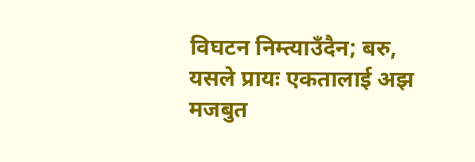विघटन निम्त्याउँदैन; बरु, यसले प्रायः एकतालाई अझ मजबुत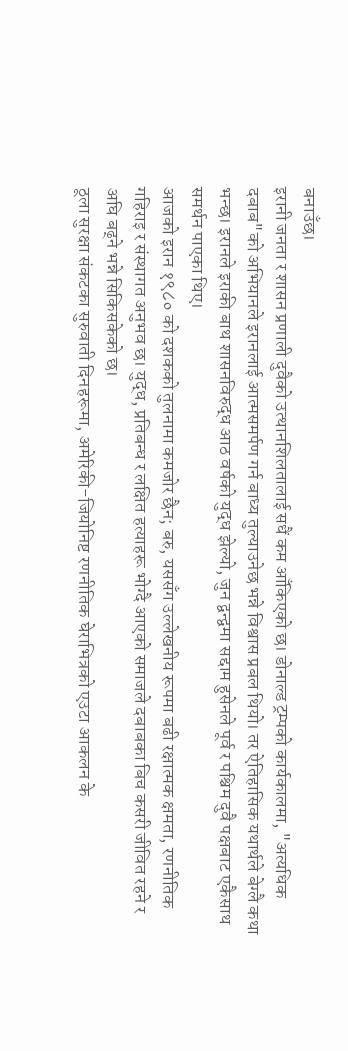बनाउँछ।
इरानी जनता र शासन प्रणाली दुवैको उत्थानशिलतालाई सधैं कम आँकिएको छ। डोनाल्ड ट्रम्पको कार्यकालमा, "अत्यधिक दबाब"को अभियानले इरानलाई आत्मसमर्पण गर्न बाध्य तुल्याउनेछ भन्ने विश्वास प्रबल थियो। तर ऐतिहासिक यथार्थले बेग्लै कथा भन्छ। इरानले इराकी बाथ शासनविरुद्ध आठ वर्षको युद्ध झेल्यो, जुन द्वन्द्वमा सद्दाम हुसेनले पूर्व र पश्चिम दुवै पक्षबाट एकैसाथ समर्थन पाएका थिए।
आजको इरान १९८० को दशकको तुलनामा कमजोर छैन; बरु, यससँग उल्लेखनीय रूपमा बढी रक्षात्मक क्षमता, रणनीतिक गहिराइ र संस्थागत अनुभव छ। युद्ध, प्रतिबन्ध र लक्षित हत्याहरू भोग्दै आएको समाजले दबाबका बिच कसरी जीवित रहने र अघि बढ्ने भन्ने सिकिसकेको छ।
ठूला सुरक्षा संकटका सुरुवाती दिनहरूमा, अमेरिकी-जियोनिष्ट रणनीतिक घेराभित्रको एउटा आकलन के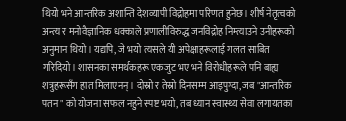थियो भने आन्तरिक अशान्ति देशव्यापी विद्रोहमा परिणत हुनेछ। शीर्ष नेतृत्वको अन्त्य र मनोवैज्ञानिक धक्काले प्रणालीविरुद्ध जनविद्रोह निम्त्याउने उनीहरूको अनुमान थियो। यद्यपि, जे भयो त्यसले यी अपेक्षाहरूलाई गलत साबित गरिदियो। शासनका समर्थकहरू एकजुट भए भने विरोधीहरूले पनि बाह्य शत्रुहरूसँग हात मिलाएनन्। दोस्रो र तेस्रो दिनसम्म आइपुग्दा, जब "आन्तरिक पतन" को योजना सफल नहुने स्पष्ट भयो, तब ध्यान स्वास्थ्य सेवा लगायतका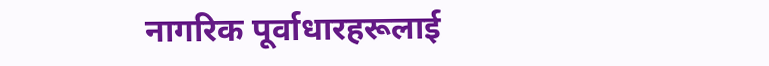नागरिक पूर्वाधारहरूलाई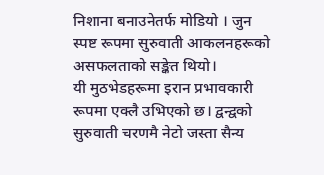निशाना बनाउनेतर्फ मोडियो । जुन स्पष्ट रूपमा सुरुवाती आकलनहरूको असफलताको सङ्केत थियो।
यी मुठभेडहरूमा इरान प्रभावकारी रूपमा एक्लै उभिएको छ। द्वन्द्वको सुरुवाती चरणमै नेटो जस्ता सैन्य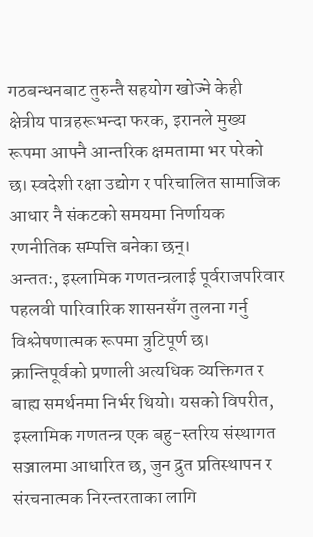गठबन्धनबाट तुरुन्तै सहयोग खोज्ने केही क्षेत्रीय पात्रहरूभन्दा फरक, इरानले मुख्य रूपमा आफ्नै आन्तरिक क्षमतामा भर परेको छ। स्वदेशी रक्षा उद्योग र परिचालित सामाजिक आधार नै संकटको समयमा निर्णायक रणनीतिक सम्पत्ति बनेका छन्।
अन्ततः, इस्लामिक गणतन्त्रलाई पूर्वराजपरिवार पहलवी पारिवारिक शासनसँग तुलना गर्नु विश्लेषणात्मक रूपमा त्रुटिपूर्ण छ। क्रान्तिपूर्वको प्रणाली अत्यधिक व्यक्तिगत र बाह्य समर्थनमा निर्भर थियो। यसको विपरीत, इस्लामिक गणतन्त्र एक बहु-स्तरिय संस्थागत सञ्जालमा आधारित छ, जुन द्रुत प्रतिस्थापन र संरचनात्मक निरन्तरताका लागि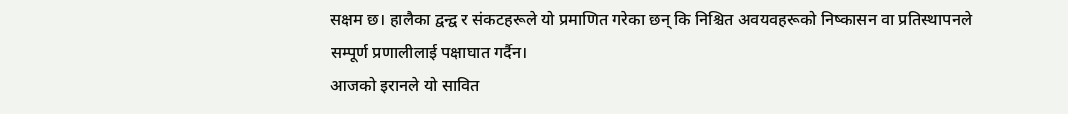सक्षम छ। हालैका द्वन्द्व र संकटहरूले यो प्रमाणित गरेका छन् कि निश्चित अवयवहरूको निष्कासन वा प्रतिस्थापनले सम्पूर्ण प्रणालीलाई पक्षाघात गर्दैन।
आजको इरानले यो सावित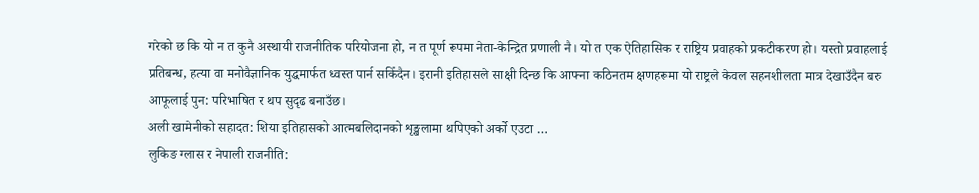गरेको छ कि यो न त कुनै अस्थायी राजनीतिक परियोजना हो, न त पूर्ण रूपमा नेता-केन्द्रित प्रणाली नै। यो त एक ऐतिहासिक र राष्ट्रिय प्रवाहको प्रकटीकरण हो। यस्तो प्रवाहलाई प्रतिबन्ध, हत्या वा मनोवैज्ञानिक युद्धमार्फत ध्वस्त पार्न सकिँदैन। इरानी इतिहासले साक्षी दिन्छ कि आफ्ना कठिनतम क्षणहरूमा यो राष्ट्रले केवल सहनशीलता मात्र देखाउँदैन बरु आफूलाई पुन: परिभाषित र थप सुदृढ बनाउँछ।
अली खामेनीको सहादत: शिया इतिहासको आत्मबलिदानको शृङ्खलामा थपिएको अर्को एउटा …
लुकिङ ग्लास र नेपाली राजनीति: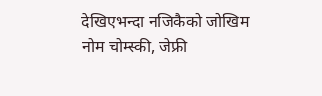देखिएभन्दा नजिकैको जोखिम
नोम चोम्स्की, जेफ्री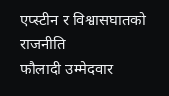एप्स्टीन र विश्वासघातको राजनीति
फौलादी उम्मेदवार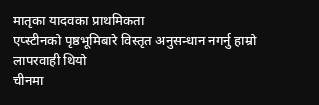मातृका यादवका प्राथमिकता
एप्स्टीनको पृष्ठभूमिबारे विस्तृत अनुसन्धान नगर्नु हाम्रो लापरवाही थियो
चीनमा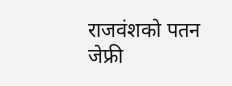राजवंशको पतन
जेफ्री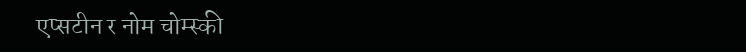एप्सटीन र नोम चोम्स्की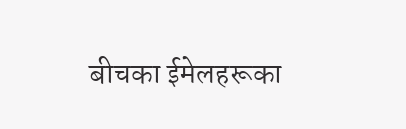बीचका ईमेलहरूका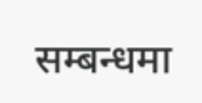सम्बन्धमा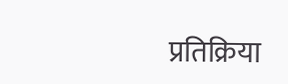प्रतिक्रिया